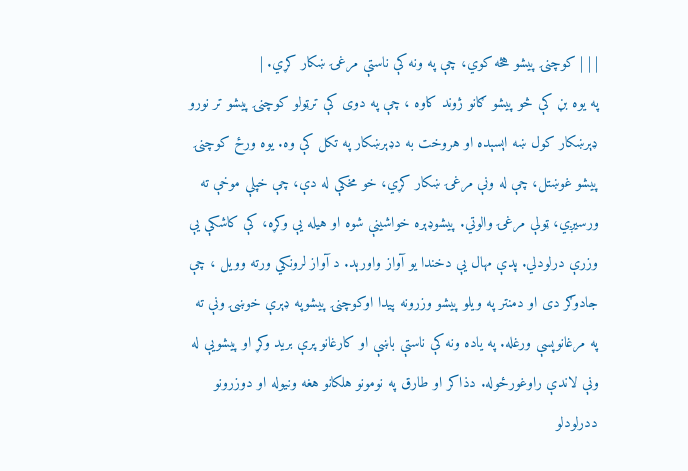| | | کوچنۍ پيشو هڅه کوي، چې په ونه کې ناستې مرغۍ ښکار کړي. |
په يوه بڼ کې څو پيشو ګانو ژوند کاوه ، چې په دوی کې ترټولو کوچنۍ پيشو تر نورو ډېرښکار کول ښه اېسېده او هروخت به دډېرښکار په تکل کې وه. يوه ورځ کوچنۍ پيشو غوښتل، چې له ونې مرغۍ ښکار کړي، خو مخکې له دې، چې خپلې موخې ته ورسيږي، ټولې مرغۍ والوتي. پيشوډېره خواشينې شوه او هيله يې وکړه، کې کاشکې يې وزرې درلودلي. پدې مهال يې دخندا يو آواز واورېد. د آواز لرونکي ورته وويل ، چې جادوګر دی او دمنتر په ويلو پيشو وزرونه پيدا اوکوچنۍ پيشوپه ډېرې خوښۍ ونې ته په مرغانوپسې ورغله. په ياده ونه کې ناستې باښې او کارغانو پرې بريد وکړ او پيشويې له ونې لاندې راوغورځوله. دذاکر او طارق په نومونو هلکانو هغه ونيوله او دوزرونو ددرلودلو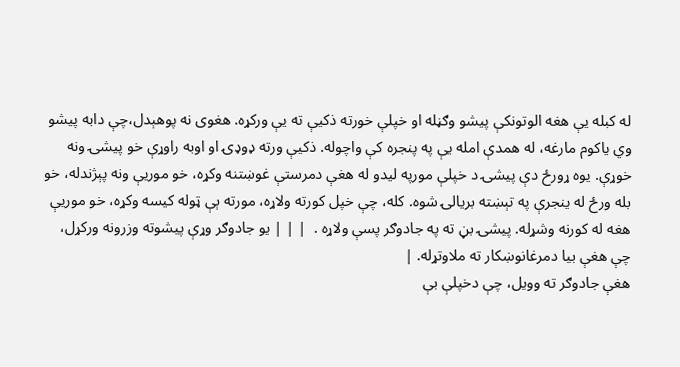له کبله يې هغه الوتونکې پيشو وګڼله او خپلې خورته ذکيې ته يې ورکړه. هغوی نه پوهېدل،چې دابه پيشو وي ياکوم مارغه، له همدې امله يې په پنجره کې واچوله. ذکيې ورته ډوډۍ او اوبه راوړې خو پيشۍ ونه خوړې. يوه ړورځ دې پيشۍ د خپلې مورپه ليدو له هغې دمرستې غوښتنه وکړه، خو موريې ونه پېژندله، خو بله ورځ له ينجرې په تېښته بريالۍ شوه. کله، چې خپل کورته ولاړه، مورته ېې ټوله کيسه وکړه، خو موريې هغه له کورنه وشړله. پيشۍ بڼ ته په جادوګر پسې ولاړه .  | | | يو جادوګر وړې پيشوته وزرونه ورکړل، چې هغې بيا دمرغانوښکار ته ملاوتړله. |
هغې جادوګر ته وويل، چې دخپلې بې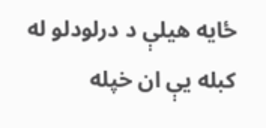ځايه هيلې د درلودلو له کبله يې ان خپله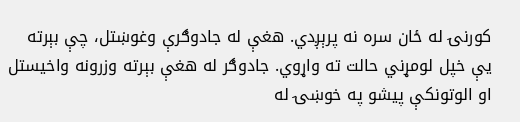کورنۍ له ځان سره نه پرېږدي. هغې له جادوګرې وغوښتل، چې بېرته يې خپل لومړني حالت ته واړوي. جادوګر له هغې بېرته وزرونه واخيستل او الوتونکې پيشو په خوښۍ له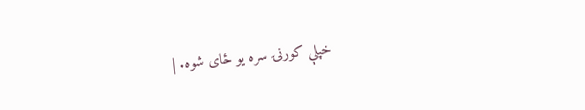خپلې کورنۍ سره يو ځای شوه. |